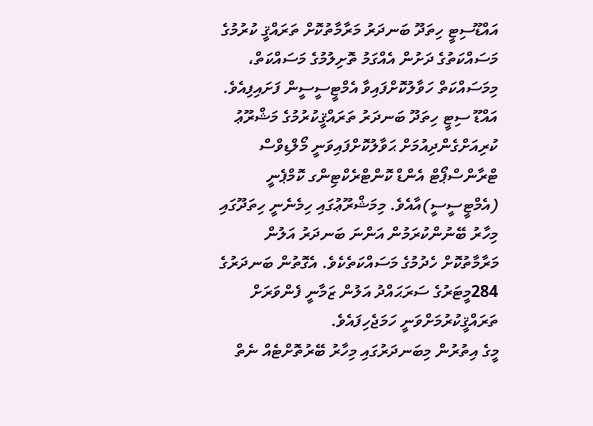އައްޑޫސިޓީ ހިތަދޫ ބަނދަރު މަރާމާތުކޮށް ތަރައްޤީ ކުރުމުގެ މަސައްކަތުގެ ދަށުން އެއްގަމު ތޮށިލުމުގެ މަސައްކަތް، މިމަސައްކަތް ހަވާލުކޮށްފައިވާ އެމްޓީސީސީން ފަށައިފިއެވެ.
އައްޑޫ ސިޓީ ހިތަދޫ ބަނދަރު ތަރައްޤީކުރުމުގެ މަޝްރޫޢު ކުރިއަށްގެންދިއުމަށް ޙަވާލުކޮށްފައިވަނީ މޯލްޑިވްސް ޓްރާންސްޕޯޓް އެންޑް ކޮންޓްރެކްޓިންގ ކޮމްޕެނީ (އެމްޓީސީސީ)އާއެވެ. މިމަޝްރޫޢުގައި ހިމެނެނީ ހިތަދޫގައި މިހާރު ބޭނުންކުރަމުން އަންނަ ބަނދަރު އަލުން މަރާމާތުކޮށް ހެދުމުގެ މަސައްކަތެކެވެ. އެގޮތުން ބަނދަރުގެ 284މީޓަރުގެ ސަރަޙައްދު އަލުން ޒަމާނީ ފެންވަރަށް ތަރައްޤީކުރުމަށްވަނީ ހަމަޖެހިފައެވެ.
މީގެ އިތުރުން މިބަނދަރުގައި މިހާރު ބޭރުތޮށްޓެއް ނެތް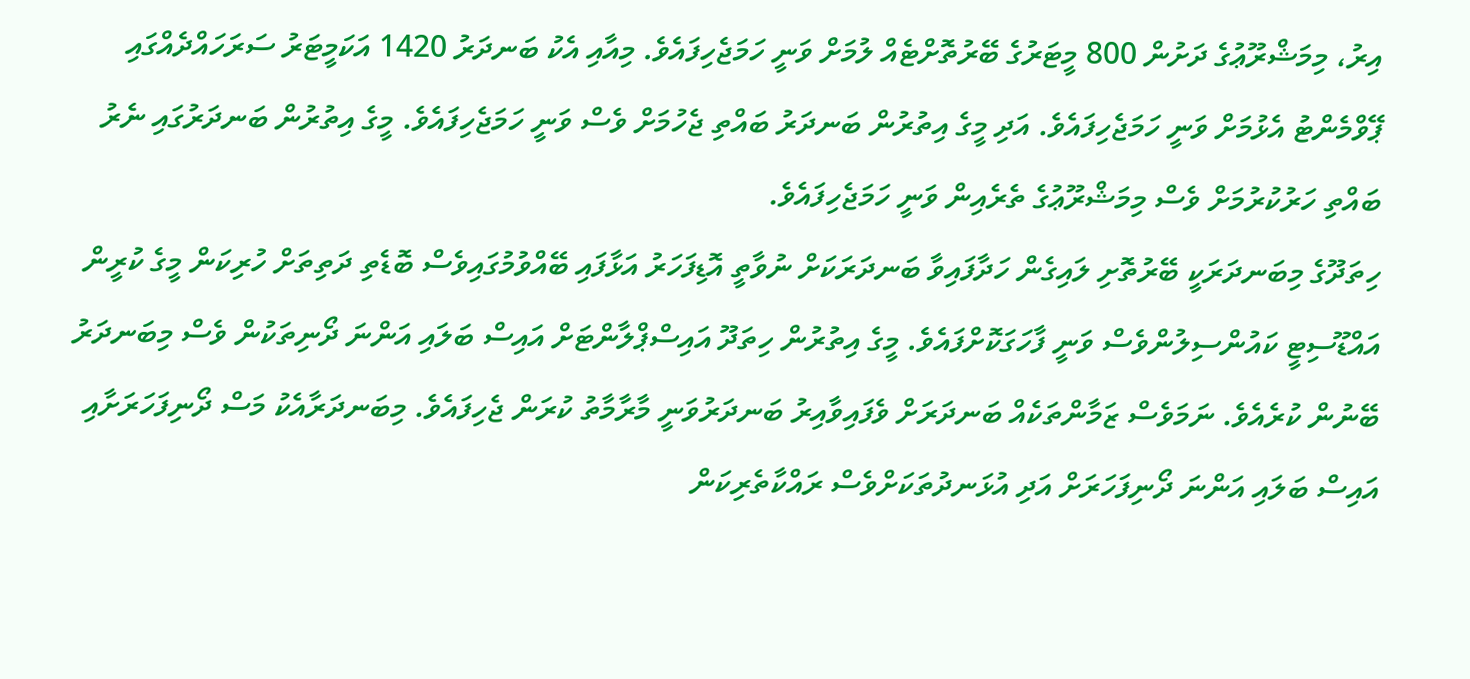އިރު، މިމަޝްރޫޢުގެ ދަށުން 800 މީޓަރުގެ ބޭރުތޮށްޓެއް ލުމަށް ވަނީ ހަމަޖެހިފައެވެ. މިއާއި އެކު ބަނދަރު 1420 އަކަމީޓަރު ސަރަހައްދެއްގައި ޕޭވްމެންޓު އެޅުމަށް ވަނީ ހަމަޖެހިފައެވެ. އަދި މީގެ އިތުރުން ބަނދަރު ބައްތި ޖެހުމަށް ވެސް ވަނީ ހަމަޖެހިފައެވެ. މީގެ އިތުރުން ބަނދަރުގައި ނެރު ބައްތި ހަރުކުރުމަށް ވެސް މިމަޝްރޫޢުގެ ތެރެއިން ވަނީ ހަމަޖެހިފައެވެ.
ހިތަދޫގެ މިބަނދަރަކީ ބޭރުތޮށި ލައިގެން ހަދާފައިވާ ބަނދަރަކަށް ނުވާތީ އޮޑިފަހަރު އަޅާފައި ބޭއްވުމުގައިވެސް ބޮޑެތި ދަތިތަށް ހުރިކަން މީގެ ކުރީން އައްޑޫސިޓީ ކައުންސިލުންވެސް ވަނީ ފާހަގަކޮށްފައެވެ. މީގެ އިތުރުން ހިތަދޫ އައިސްޕްލާންޓަށް އައިސް ބަލައި އަންނަ ދޯނިތަކުން ވެސް މިބަނދަރު ބޭނުން ކުރެއެވެ. ނަމަވެސް ޒަމާންތަކެއް ބަނދަރަށް ވެފައިވާއިރު ބަނދަރުވަނީ މާރާމާތު ކުރަން ޖެހިފައެވެ. މިބަނދަރާއެކު މަސް ދޯނިފަހަރަށާއި އައިސް ބަލައި އަންނަ ދޯނިފަހަރަށް އަދި އުޅަނދުތަކަށްވެސް ރައްކާތެރިކަން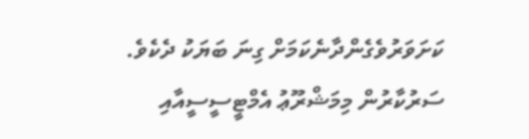ކަށަވަރުވެގެންދާނެކަމަށް ގިނަ ބަޔަކު ދެކެވެ.
ސަރުކާރުން މިމަޝްރޫޢު އެމްޓީސީސީއާއި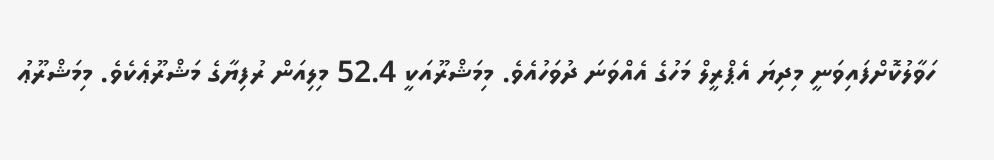ހަވާލުކޮށްފައިވަނީ މިދިޔަ އެޕްރީލް މަހުގެ އެއްވަނަ ދުވަހުއެވެ. މިމަޝްރޫއަކީ 52.4 މިލިއަން ރުފިޔާގެ މަޝްރޫޢެކެވެ. މިމަޝްރޫޢު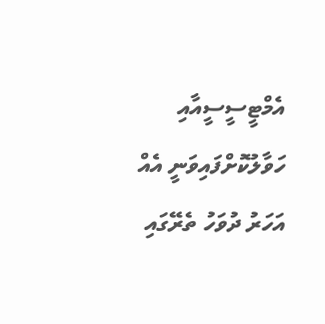އެމްޓީސީސީއާއި ހަވާލުކޮށްފައިވަނީ އެއް އަހަރު ދުވަހު ތެރޭގައި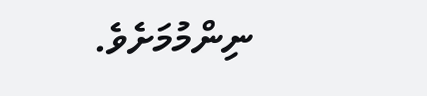ނިންމުމަށެވެ.